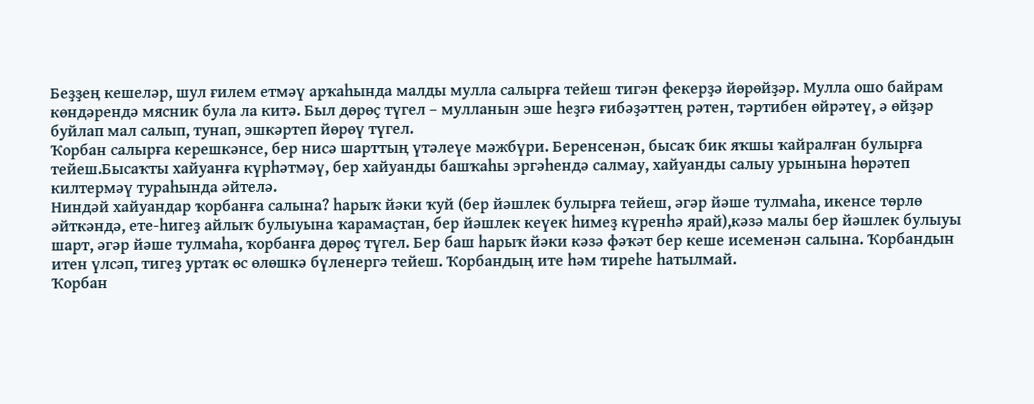Беҙҙең кешеләр, шул ғилем етмәү арҡаһында малды мулла салырға тейеш тигән фекерҙә йөрөйҙәр. Мулла ошо байрам көндәрендә мясник була ла китә. Был дөрөҫ түгел – мулланын эше һеҙгә ғибәҙәттең рәтен, тәртибен өйрәтеү, ә өйҙәр буйлап мал салып, тунап, эшкәртеп йөрөү түгел.
Ҡорбан салырға керешкәнсе, бер нисә шарттың үтәлеүе мәжбүри. Беренсенән, бысаҡ бик яҡшы ҡайралған булырға тейеш.Бысаҡты хайуанға күрһәтмәү, бер хайуанды башҡаһы эргәһендә салмау, хайуанды салыу урынына һөрәтеп килтермәү тураһында әйтелә.
Ниндәй хайуандар ҡорбанға салына? һарыҡ йәки ҡуй (бер йәшлек булырға тейеш, әгәр йәше тулмаһа, икенсе төрлө әйткәндә, ете-һигеҙ айлыҡ булыуына ҡарамаҫтан, бер йәшлек кеүек һимеҙ күренһә ярай),кәзә малы бер йәшлек булыуы шарт, әгәр йәше тулмаһа, ҡорбанға дөрөҫ түгел. Бер баш һарыҡ йәки кәзә фәҡәт бер кеше исеменән салына. Ҡорбандын итен үлсәп, тигеҙ уртаҡ өс өлөшкә бүленергә тейеш. Ҡорбандың ите һәм тиреһе һатылмай.
Ҡорбан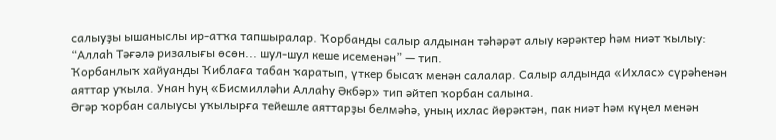салыуҙы ышаныслы ир-атҡа тапшыралар. Ҡорбанды салыр алдынан тәһәрәт алыу кәрәктер һәм ниәт ҡылыу: “Аллаһ Тәғәлә ризалығы өсөн... шул-шул кеше исеменән” — тип.
Ҡорбанлыҡ хайуанды Ҡиблаға табан ҡаратып, үткер бысаҡ менән салалар. Салыр алдында «Ихлас» сүрәһенән аяттар уҡыла. Унан һуң «Бисмилләһи Аллаһу Әкбәр» тип әйтеп ҡорбан салына.
Әгәр ҡорбан салыусы уҡылырға тейешле аяттарҙы белмәһә, уның ихлас йөрәктән, пак ниәт һәм күңел менән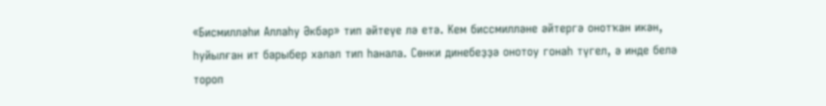«Бисмилләһи Аллаһу Әкбәр» тип әйтеүе лә етә. Кем биссмилләне әйтергә онотҡан икән, һуйылған ит барыбер хәләл тип һанала. Сөнки динебеҙҙә онотоу гонаһ түгел, ә инде белә тороп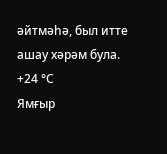әйтмәһә, был итте ашау хәрәм була.
+24 °С
Ямғыр